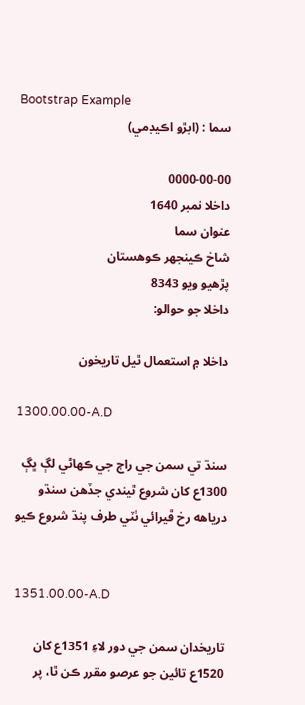Bootstrap Example
سما : (ابڙو اڪيڊمي)

0000-00-00
داخلا نمبر 1640
عنوان سما
شاخ ڪينجهر ڪوهستان
پڙهيو ويو 8343
داخلا جو حوالو:

داخلا ۾ استعمال ٿيل تاريخون

1300.00.00-A.D

سنڌ تي سمن جي راڄ جي ڪهاڻي لڳ ڀڳ 1300ع کان شروع ٿيندي جڏهن سنڌو درياهه رخ ڦيرائي ٺٽي طرف پنڌ شروع ڪيو


1351.00.00-A.D

تاريخدان سمن جي دور لاءِ 1351ع کان 1520ع تائين جو عرصو مقرر ڪن ٿا، پر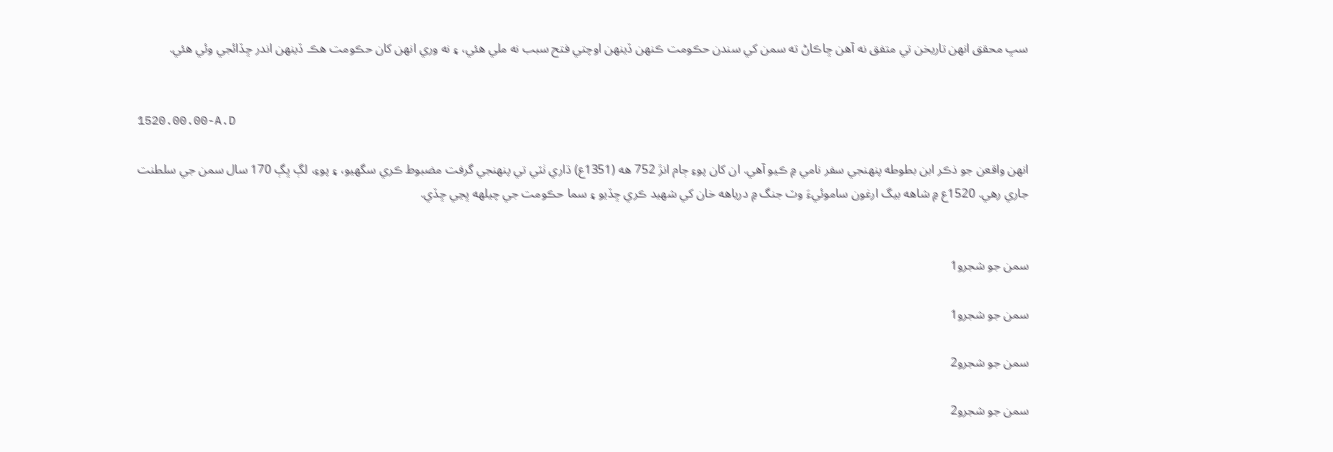سڀ محقق انهن تاريخن تي متفق نه آهن ڇاڪاڻ ته سمن کي سندن حڪومت ڪنهن ڏينهن اوچتي فتح سبب نه ملي هئي، ۽ نه وري انهن کان حڪومت هڪ ڏينهن اندر ڇڏائجي وئي هئي.


1520.00.00-A.D

انهن واقعن جو ذڪر ابن بطوطه پنهنجي سفر نامي ۾ ڪيو آهي. ان کان پوءِ ڄام انڙ 752 هه (1351ع) ڌاري ٺٽي تي پنهنجي گرفت مضبوط ڪري سگهيو، ۽ پوءِ، لڳ ڀڳ 170 سال سمن جي سلطنت جاري رهي. 1520ع ۾ شاهه بيگ ارغون ساموئيءَ وٽ جنگ ۾ درياهه خان کي شهيد ڪري ڇڏيو ۽ سما حڪومت جي چيلهه ڀڃي ڇڏي.


سمن جو شجرو1

سمن جو شجرو1

سمن جو شجرو2

سمن جو شجرو2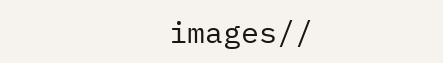images//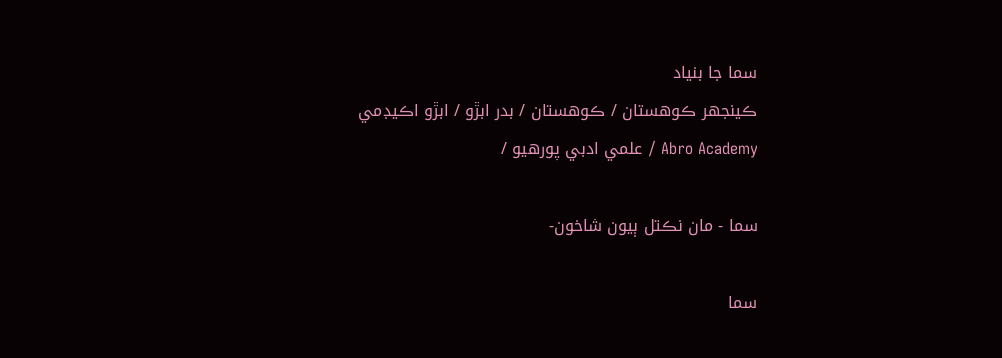سما جا بنياد
ڪينجهر ڪوهستان / ڪوهستان / بدر ابڙو / ابڙو اڪيڊمي Abro Academy / علمي ادبي پورهيو /

سما - مان نڪتل ٻيون شاخون-

سما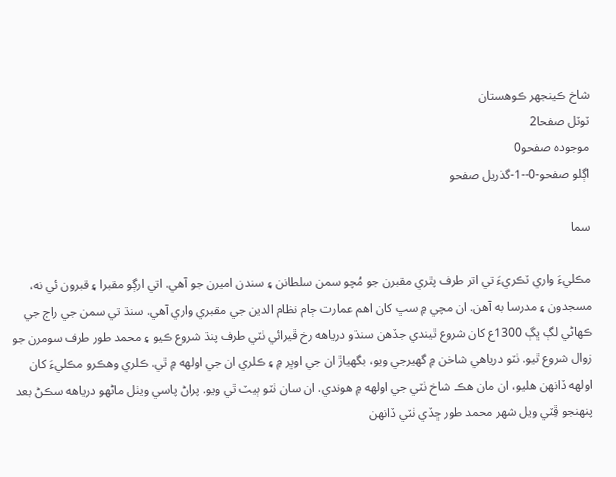شاخ ڪينجهر ڪوهستان
ٽوٽل صفحا2
موجودہ صفحو0
اڳلو صفحو-0--1-گذريل صفحو

سما

مڪليءَ واري ٽڪريءَ تي اتر طرف پٿري مقبرن جو مُچو سمن سلطانن ۽ سندن اميرن جو آهي. اتي ارڳو مقبرا ۽ قبرون ئي نه، مسجدون ۽ مدرسا به آهن. ان مچي ۾ سڀ کان اهم عمارت ڄام نظام الدين جي مقبري واري آهي. سنڌ تي سمن جي راڄ جي ڪهاڻي لڳ ڀڳ 1300ع کان شروع ٿيندي جڏهن سنڌو درياهه رخ ڦيرائي ٺٽي طرف پنڌ شروع ڪيو ۽ محمد طور طرف سومرن جو زوال شروع ٿيو. ٺٽو درياهي شاخن ۾ گهيرجي ويو، بگهياڙ ان جي اوڀر ۾ ۽ ڪلري ان جي اولهه ۾ ٿي. ڪلري وهڪرو مڪليءَ کان اولهه ڏانهن هليو، ان مان هڪ شاخ ٺٽي جي اولهه ۾ هوندي. ان سان ٺٽو ٻيٽ ٿي ويو. پراڻ پاسي ويٺل ماڻهو درياهه سڪڻ بعد پنهنجو ڦِٽي ويل شهر محمد طور ڇڏي ٺٽي ڏانهن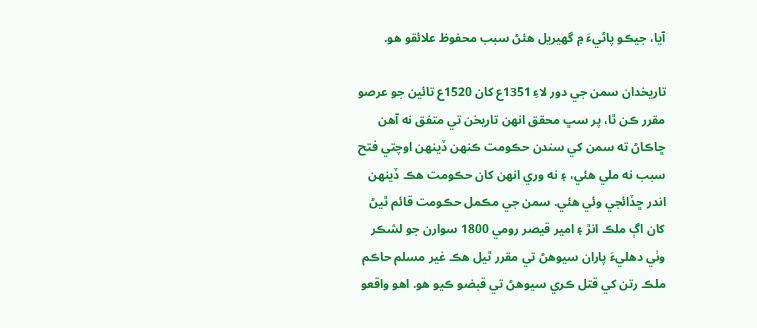آيا، جيڪو پاڻيءَ ۾ گهيريل هئڻ سبب محفوظ علائقو هو.

تاريخدان سمن جي دور لاءِ 1351ع کان 1520ع تائين جو عرصو مقرر ڪن ٿا، پر سڀ محقق انهن تاريخن تي متفق نه آهن ڇاڪاڻ ته سمن کي سندن حڪومت ڪنهن ڏينهن اوچتي فتح سبب نه ملي هئي، ۽ نه وري انهن کان حڪومت هڪ ڏينهن اندر ڇڏائجي وئي هئي. سمن جي مڪمل حڪومت قائم ٿيڻ کان اڳ ملڪ انڙ ۽ امير قيصر رومي 1800 سوارن جو لشڪر وٺي دهليءَ پاران سيوهڻ تي مقرر ٿيل هڪ غير مسلم حاڪم ملڪ رتن کي قتل ڪري سيوهڻ تي قبضو ڪيو هو. اهو واقعو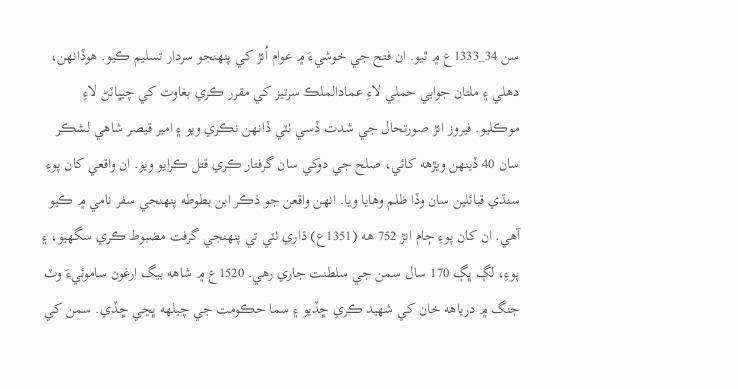سن 34_1333ع ۾ ٿيو. ان فتح جي خوشيءَ ۾ عوام اُنڙ کي پنهنجو سردار تسليم ڪيو. هوڏانهن، دهلي ۽ ملتان جوابي حملي لاءِ عمادالملڪ سرتيز کي مقرر ڪري بغاوت کي چيڀاٽڻ لاءِ موڪليو. فيروز انڙ صورتحال جي شدت ڏسي ٺٽي ڏانهن نڪري ويو ۽ امير قيصر شاهي لشڪر سان 40 ڏينهن ويڙهه کائي، صلح جي دوکي سان گرفتار ڪري قتل ڪرايو ويو. ان واقعي کان پوءِ سنڌي قبائلين سان وڏا ظلم وهايا ويا. انهن واقعن جو ذڪر ابن بطوطه پنهنجي سفر نامي ۾ ڪيو آهي. ان کان پوءِ ڄام انڙ 752 هه (1351ع) ڌاري ٺٽي تي پنهنجي گرفت مضبوط ڪري سگهيو، ۽ پوءِ، لڳ ڀڳ 170 سال سمن جي سلطنت جاري رهي. 1520ع ۾ شاهه بيگ ارغون ساموئيءَ وٽ جنگ ۾ درياهه خان کي شهيد ڪري ڇڏيو ۽ سما حڪومت جي چيلهه ڀڃي ڇڏي. سمن کي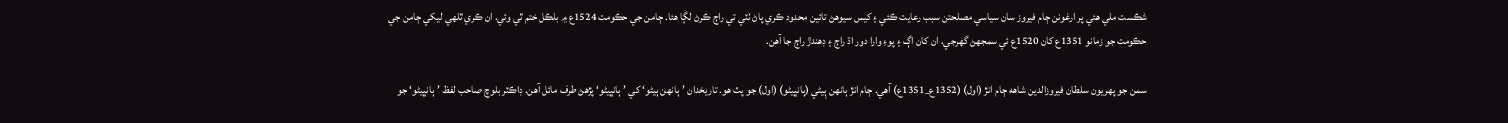شڪست ملي هئي پر ارغونن ڄام فيروز سان سياسي مصلحتن سبب رعايت ڪئي ۽ کيس سيوهڻ تائين محدود ڪري پاڻ ٺٽي تي راڄ ڪرڻ لڳا هئا. ڄامن جي حڪومت 1524ع ۾ بلڪل ختم ٿي وئي. ان ڪري ٿلهي ليکي ڄامن جي حڪومت جو زمانو 1351ع کان 1520ع ئي سمجهڻ گهرجي. ان کان اڳ ۽ پوءِ وارا دور اڌ راڄ ۽ ڊهندڙ راڄ جا آهن.

سمن جو پهريون سلطان فيروزالدين شاهه ڄام انڙ (اول) (1352ع_1351ع) آهي. ڄام انڙ ٻانهن ٻِيڻي (ٻانڀيڻو) (اول) جو پٽ هو. تاريخدان ’ٻانهن ٻيڻو‘ کي ’ٻانڀيڻو‘ پڙهڻ طرف مائل آهن. ڊاڪٽر بلوچ صاحب لفظ ’ٻانڀيڻو‘ جو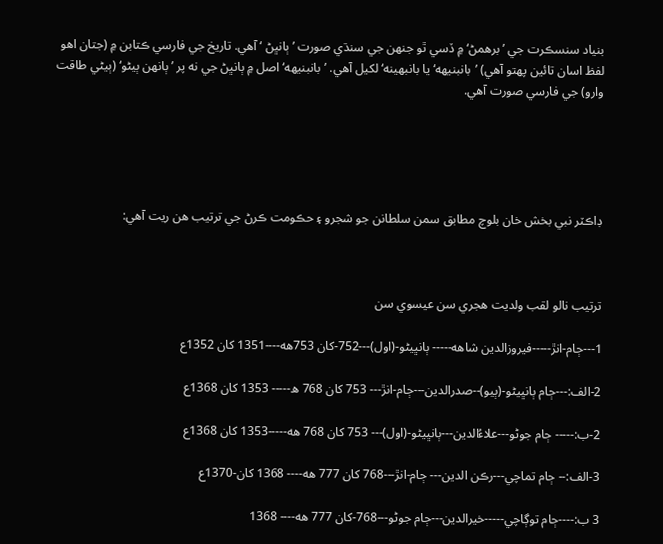بنياد سنسڪرت جي ’برهمڻ‘ ۾ ڏسي ٿو جنهن جي سنڌي صورت ’ٻانڀڻ ‘ آهي. تاريخ جي فارسي ڪتابن ۾ (جتان اهو لفظ اسان تائين پهتو آهي) ’بانبنيهه‘ يا بانبهينه‘ لکيل آهي. ’بانبنيهه‘ اصل ۾ ٻانڀڻ جي نه پر ’ٻانهن ٻيڻو‘ (ٻيڻي طاقت وارو) جي فارسي صورت آهي.





ڊاڪٽر نبي بخش خان بلوچ مطابق سمن سلطانن جو شجرو ۽ حڪومت ڪرڻ جي ترتيب هن ريت آهي:



ترتيب نالو لقب ولديت هجري سن عيسوي سن

1---ڄام-انڙ-----فيروزالدين شاهه----- ٻانڀيڻو-(اول)---752-کان 753هه----1351 کان 1352ع

2-الف:---ڄام ٻانڀيڻو-(ٻيو)--صدرالدين---ڄام-انڙ--- 753 کان 768 ه----- 1353 کان 1368ع

2-ب:----- ڄام جوڻو---علاءُالدين---ٻانڀيڻو-(اول)--- 753 کان 768 هه-----1353 کان 1368ع

3-الف:-- ڄام تماچي---رڪن الدين--- ڄام-انڙ---768 کان 777 هه---- 1368 کان-1370ع

3 ب:----ڄام توڳاچي-----خيرالدين---ڄام جوڻو---768-کان 777 هه---- 1368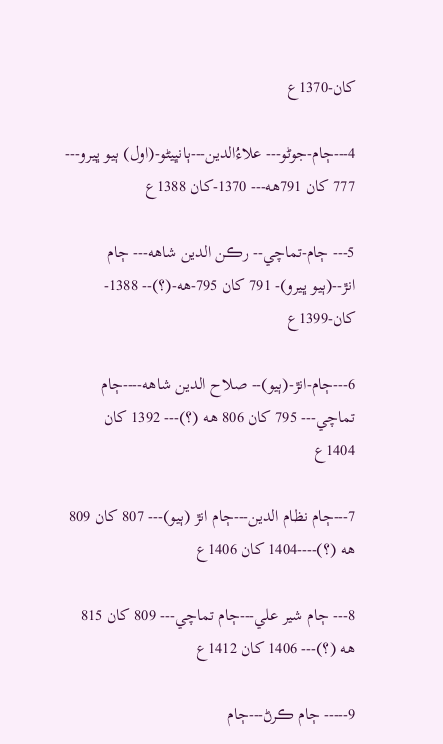کان-1370ع

4---ڄام-جوڻو--- علاءُالدين---ٻانڀيڻو-(اول) ٻيو ڀيرو--- 777 کان 791هه--- 1370-کان 1388ع

5--- ڄام-تماچي-- رڪن الدين شاهه--- ڄام انڙ--(ٻيو ڀيرو)- 791 کان 795-هه-(؟)-- 1388-کان-1399ع

6---ڄام-انڙ-(ٻيو)-- صلاح الدين شاهه----ڄام تماچي--- 795 کان 806 هه (؟)--- 1392 کان 1404ع

7---ڄام نظام الدين---ڄام انڙ (ٻيو)--- 807 کان 809 هه (؟)----1404 کان 1406ع

8--- ڄام شير علي---ڄام تماچي--- 809 کان 815 هه (؟)--- 1406 کان 1412ع

9----- ڄام ڪرڻ---ڄام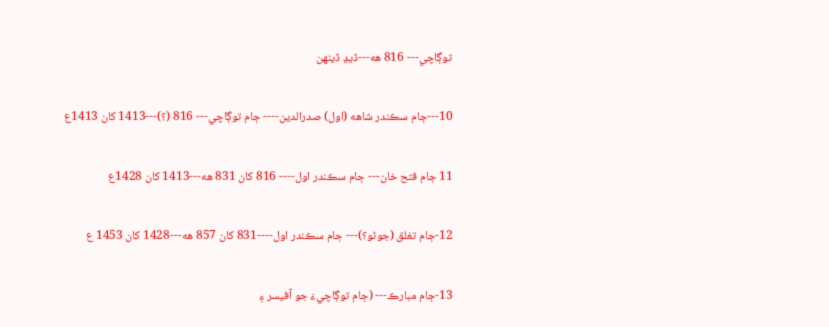توڳاچي--- 816 هه---ڏيڍ ڏينهن

10---ڄام سڪندر شاهه (اول) صدرالدين---- ڄام توڳاچي--- 816 (؟)---1413 کان 1413ع

11 ڄام فتح خان--- ڄام سڪندر اول---- 816 کان 831 هه---1413 کان 1428ع

12-ڄام تغلق (جوڻو؟)--- ڄام سڪندر اول----831 کان 857 هه---1428 کان 1453 ع

13-ڄام مبارڪ--- (ڄام توڳاچيءَ جو آفيسر ۽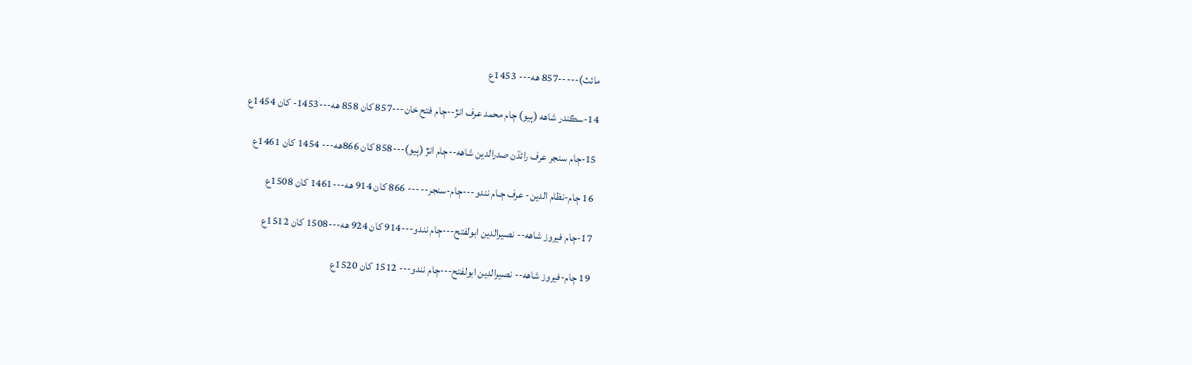مائٽ)-----857 هه--- 1453ع

14-سڪندر شاهه (ٻيو) ڄام محمد عرف انڙ--ڄام فتح خان---857 کان 858 هه---1453- کان 1454ع

15-ڄام سنجر عرف رائڌن صدرالدين شاهه--ڄام انڙ (ٻيو)---858 کان 866هه--- 1454 کان 1461ع

16 ڄام-نظام الدين- عرف ڄـام نندو---ڄام-سنجر----- 866 کان 914 هه---1461 کان 1508ع

17-ڄام فيروز شاهه-- نصيرالدين ابولفتح---ڄام نندو---914 کان 924 هه---1508 کان 1512ع

19 ڄام-فيروز شاهه-- نصيرالدين ابولفتح---ڄام نندو--- 1512 کان 1520ع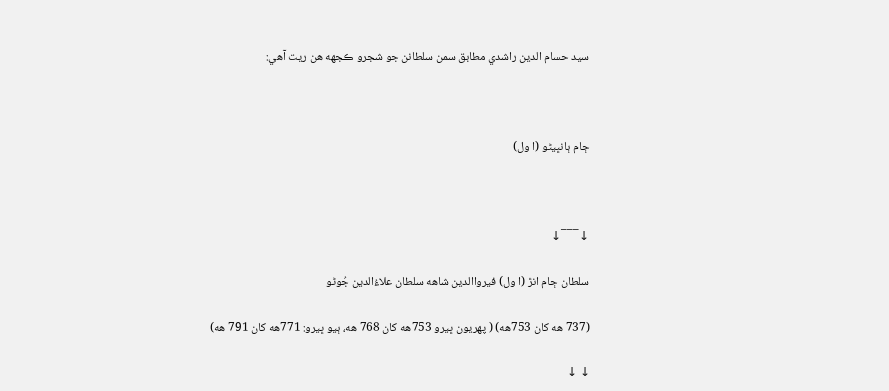سيد حسام الدين راشدي مطابق سمن سلطانن جو شجرو ڪجهه هن ريت آهي:



ڄام ٻانڀيڻو (ا ول)



↓‾‾‾↓

سلطان ڄام انڙ (ا ول) فيرواالدين شاهه سلطان علاءُالدين جُوڻو

(737 هه کان 753هه) ( پهريون ڀيرو 753هه کان 768 هه، ٻيو ڀيرو: 771هه کان 791 هه)

↓ ↓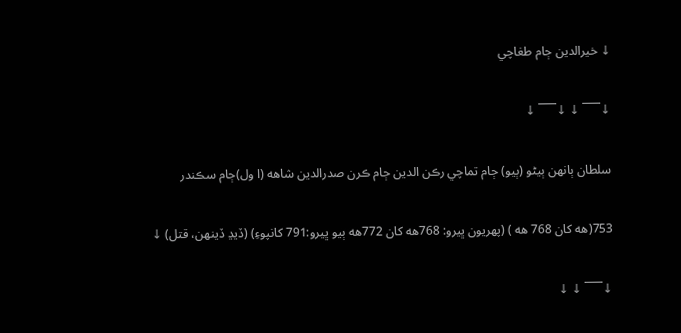↓ خيرالدين ڄام طغاچي

↓‾‾‾ ↓ ↓‾‾‾ ↓

سلطان ٻانهن ٻيڻو (ٻيو) ڄام تماچي رڪن الدين ڄام ڪرن صدرالدين شاهه (ا ول)ڄام سڪندر

753(هه کان 768 هه ) (پهريون ڀيرو: 768هه کان 772هه ٻيو ڀيرو:791 کانپوءِ) (ڏيڍ ڏينهن، قتل) ↓

↓‾‾‾ ↓ ↓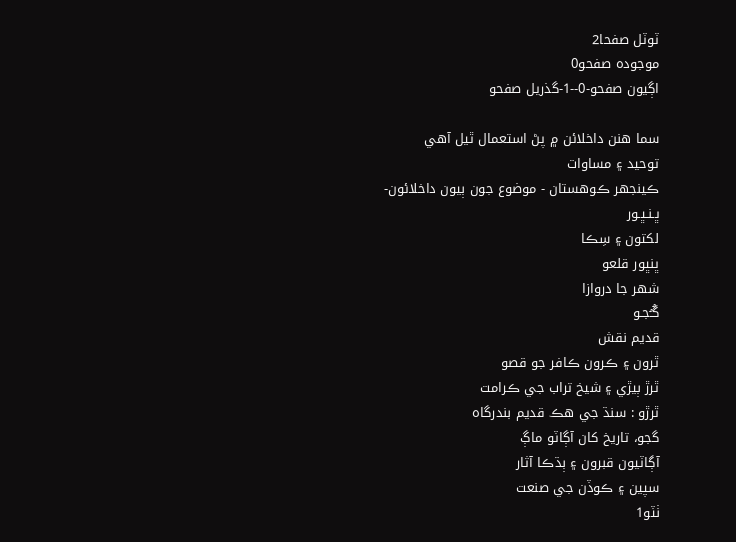ٽوٽل صفحا2
موجودہ صفحو0
اڳيون صفحو-0--1-گذريل صفحو

سما ھنن داخلائن ۾ پڻ استعمال ٿيل آھي
توحيد ۽ مساوات
ڪينجهر ڪوهستان - موضوع جون ٻيون داخلائون-
ڀـنـڀـور
لکتون ۽ سِڪا
ڀنڀور قلعو
شهر جا دروازا
گُـُجـو
قديم نقش
ٿرون ۽ ڪرون ڪافر جو قصو
ٿرڙ ٻيڙي ۽ شيخ تراب جي ڪرامت
ٿرڙو : سنڌ جي هڪ قديم بندرگاه
گجو، تاريخ کان آڳاٽو ماڳ
آڳاٽيون قبرون ۽ ٻڌڪا آثار
سپين ۽ ڪوڏن جي صنعت
ٺٽو1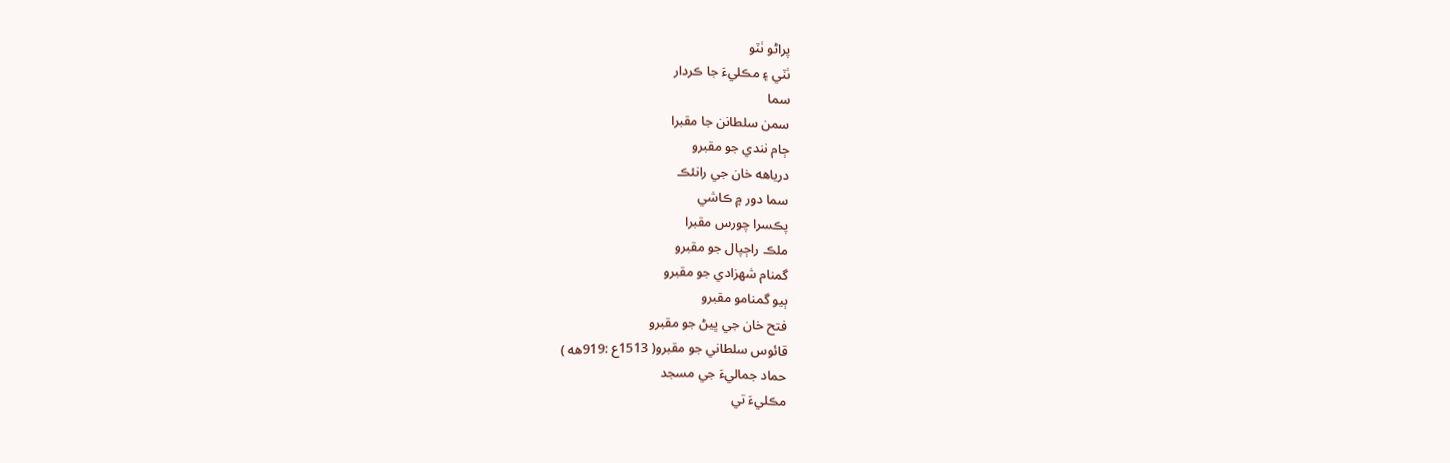پراڻو ٺٽو
ٺٽي ۽ مڪليءَ جا ڪردار
سما
سمن سلطانن جا مقبرا
ڄام نندي جو مقبرو
درياهه خان جي رانئڪ
سما دور ۾ ڪاشي
پڪسرا چورس مقبرا
ملڪ راڄپال جو مقبرو
گمنام شهزادي جو مقبرو
ٻيو گمنامو مقبرو
فتح خان جي ڀيڻ جو مقبرو
قائوس سلطاني جو مقبرو( 1513ع :919هه )
حماد جماليءَ جي مسجد
مڪليءَ تي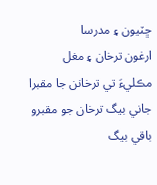ڇٽيون ۽ مدرسا
ارغون ترخان ۽ مغل
مڪليءَ تي ترخانن جا مقبرا
جاني بيگ ترخان جو مقبرو
باقي بيگ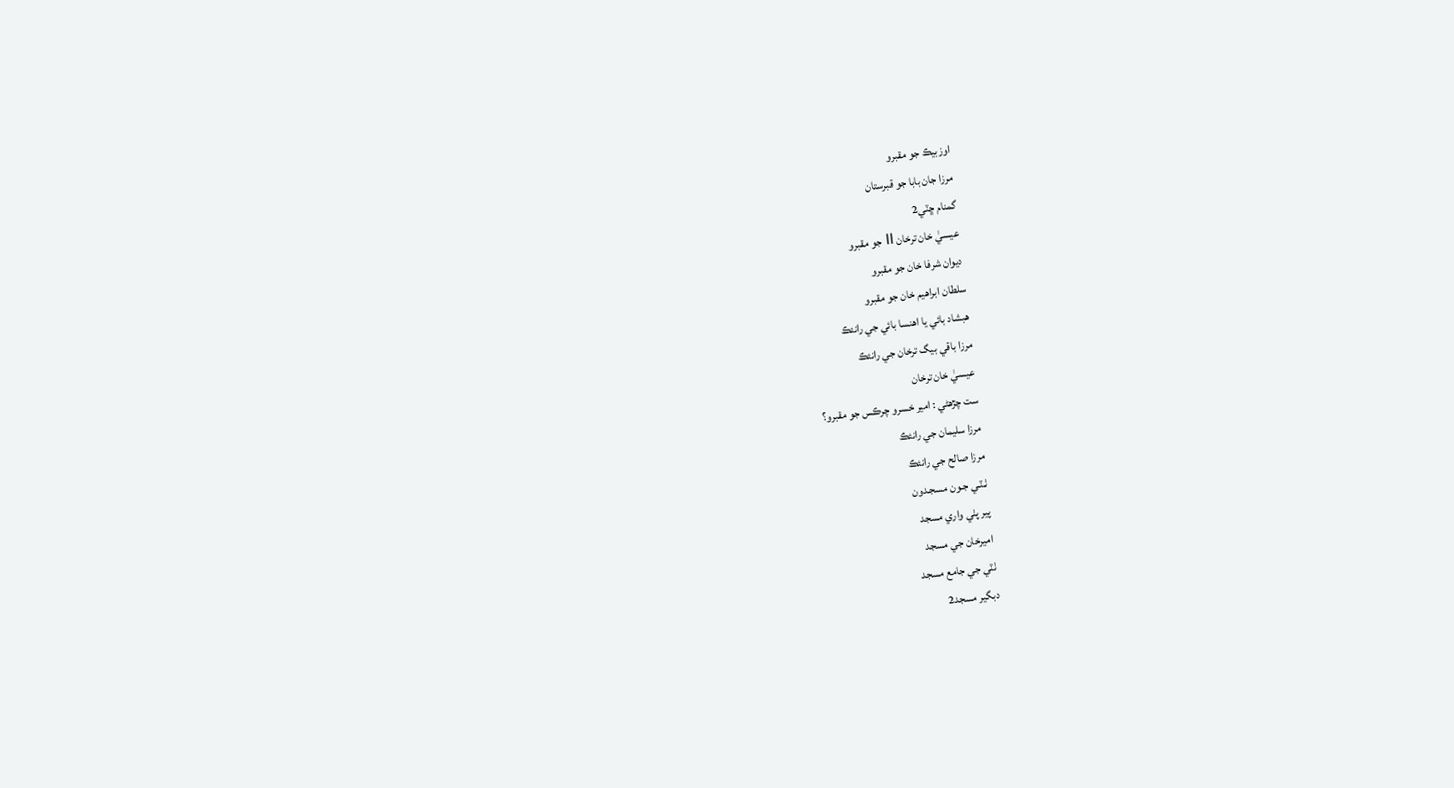اوزبيڪ جو مقبرو
مرزا جان بابا جو قبرستان
گمنام ڇٽي2
عيسيٰ خان ترخان II جو مقبرو
ديوان شرفا خان جو مقبرو
سلطان ابراهيم خان جو مقبرو
هبشاد بائي يا اهنسا بائي جي رانئڪ
مرزا باقي بيگ ترخان جي رانئڪ
عيسيٰ خان ترخان
ست چڙهڻي : امير خسرو چرڪس جو مقبرو؟
مرزا سليمان جي رانئڪ
مرزا صالح جي رانئڪ
ٺـٽـي جـون مسجـدون
پير پٺي واري مسجد
اميرخان جي مسجد
ٺٽي جي جامع مسجد
دبگير مسجد2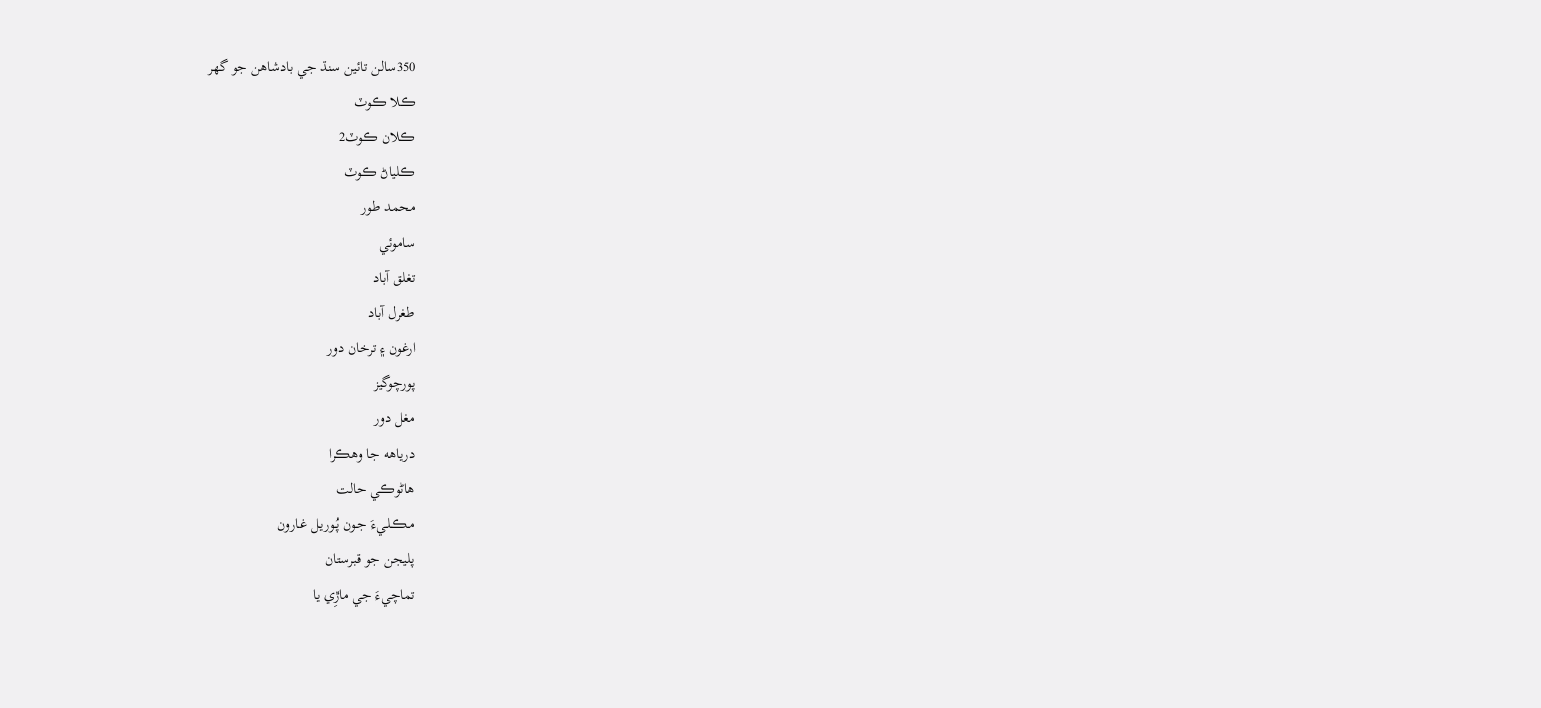350سالن تائين سنڌ جي بادشاهن جو گهر
ڪلا ڪوٽ
ڪلان ڪوٽ2
ڪلياڻ ڪوٽ
محمد طور
ساموئي
تغلق آباد
طغرل آباد
ارغون ۽ ترخان دور
پورچوگيز
مغل دور
درياهه جا وهڪرا
هاڻوڪي حالت
مـڪـلـيءَ جـون پُـوريـل غـارون
پليجن جو قبرستان
تماچيءَ جي ماڙِي يا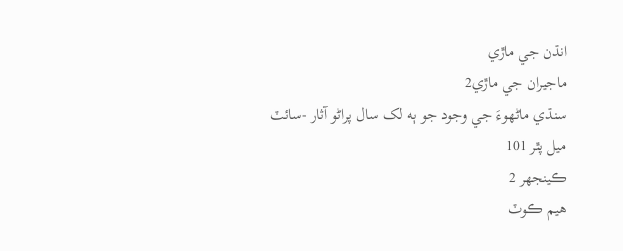انڌن جي ماڙي
ماجيران جي ماڙي2
سنڌي ماڻھوءَ جي وجود جو ٻه لک سال پراڻو آثار -سائٽ ميل پٿر 101
ڪينجهر 2
ھيم ڪوٽ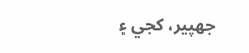جهپير، کجي ۽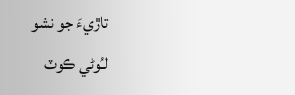تاڙيءَ جو نشو
لـُوڻي ڪوٽ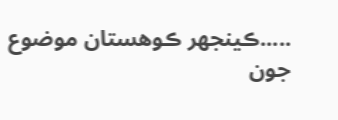.....ڪينجهر ڪوهستان موضوع جون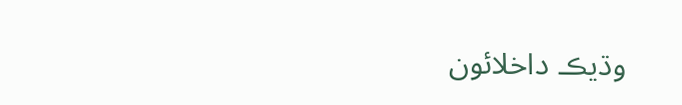وڌيڪ داخلائون